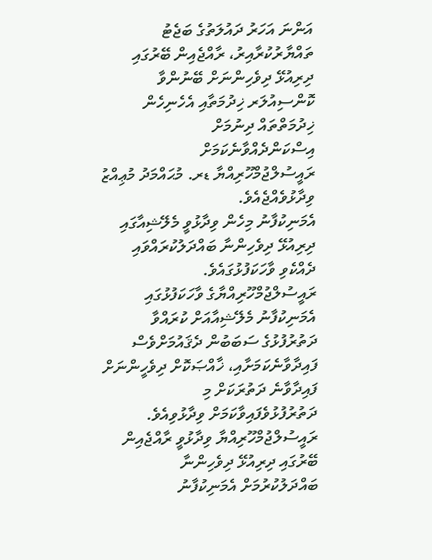އަންނަ އަހަރު ދައުލަތުގެ ބަޖެޓު ތައްޔާރުކުރާއިރު، ރާއްޖެއިން ބޭރުގައި ދިރިއުޅޭ ދިވެހިންނަށް ބޭނުންވާ ކޮންސިއުލަރ ޚިދުމަތާއި އެހެނިހެން ޚިދުމަތްތައް ދިނުމަށް އިސްކަންދެއްވާނެކަމަށް ރައީސުލްޖުމްހޫރިއްޔާ ޑރ. މުޙައްމަދު މުޢިއްޒު ވިދާޅުވެއްޖެއެވެ.
އެމަނިކުފާނު މިހެން ވިދާޅުވީ މެލޭޝިއާގައި ދިރިއުޅޭ ދިވެހިންނާ ބައްދަލުކުރައްވައި ދެއްކެވި ވާހަކަފުޅުގައެވެ.
ރައީސުލްޖުމްހޫރިއްޔާގެ ވާހަކަފުޅުގައި އެމަނިކުފާނު މެލޭޝިއާއަށް ކުރައްވާ ދަތުރުފުޅުގެ ސަބަބުން ދެޤައުމަށްވެސް ފައިދާވާނެކަމަށާއި، ޚާއްޞަކޮށް ދިވެހީންނަށް ފައިދާވާނެ ދަތުރަކަށް މި ދަތުރުފުޅުވެފައިވާކަމަށް ވިދާޅުވިއެވެ. ރައީސުލްޖުމްހޫރިއްޔާ ވިދާޅުވީ ރާއްޖެއިން ބޭރުގައި ދިރިއުޅޭ ދިވެހިންނާ ބައްދަލުކުރުމަށް އެމަނިކުފާނު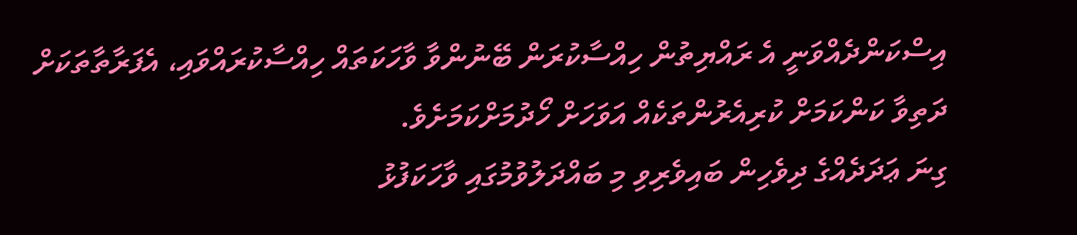އިސްކަންދެއްވަނީ އެ ރައްޔިތުން ހިއްސާކުރަން ބޭނުންވާ ވާހަކަތައް ހިއްސާކުރައްވައި، އެފަރާތާތަކަށް ދަތިވާ ކަންކަމަށް ކުރިއެރުންތަކެއް އަވަހަށް ހޯދުމަށްކަމަށެވެ.
ގިނަ ޢަދަދެއްގެ ދިވެހިން ބައިވެރިވި މި ބައްދަލުވުމުގައި ވާހަކަފުޅު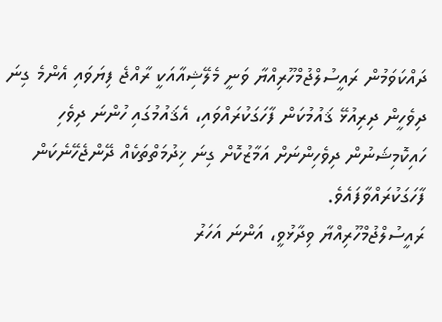ދައްކަވަމުން ރައީސުލްޖުމްހޫރިއްޔާ ވަނީ މެލޭޝިއާއަކީ ރާއްޖެ ފިޔަވައި އެންމެ ގިނަ ދިވެހީން ދިރިއުޅޭ ޤައުމުކަން ފާހަގަކުރައްވައި، އެޤައުމުގައި ހުންނަ ދިވެހި ހައިކޮމިޝަނުން ދިވެހިންނަށް އަމާޒުކޮށް ގިނަ ޚިދުމަތްތަކެއް ދޭންޖެހޭނެކަން ފާހަގަކުރައްވާފައެވެ.
ރައީސުލްޖުމްހޫރިއްޔާ ވިދާޅުވީ، އަންނަ އަހަރު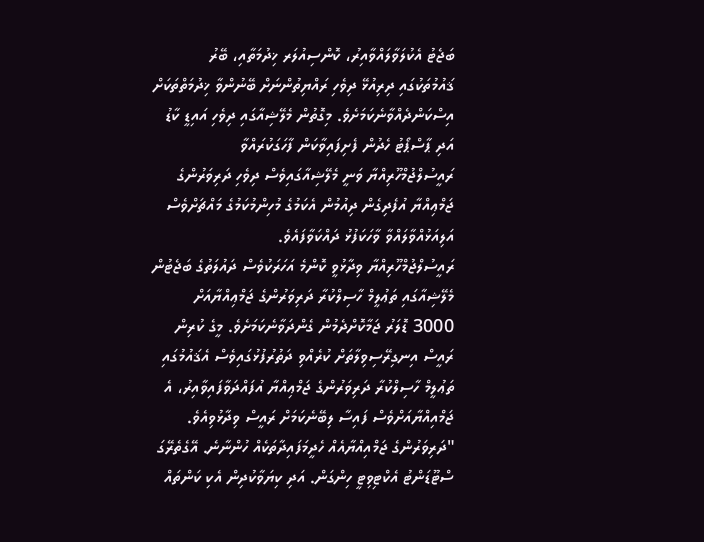ބަޖެޓު އެކުލަވާލައްވާއިރު، ކޮންސިއުލަރ ޚިދުމަތާއި، ބޭރު ޤައުމުތަކުގައި ދިރިއުޅޭ ދިވެހި ރައްޔިތުންނަށް ބޭނުންވާ ޚިދުމަތްތަކަށް އިސްކަންދެއްވާނެކަމަށެވެ. މިގޮތުން މެލޭޝިއާގައި ދިވެހި އައިޑީ ކާޑު އަދި ޕާސްޕޯޓު ހެދުން ފެށިފައިވާކަން ފާހަގަކުރައްވާ ރައީސުލްޖުމްހޫރިއްޔާ ވަނީ މެލޭޝިއާގައިވެސް ދިވެހި ދަރިވަރުންގެ ޖަމްޢިއްޔާ އުފެދިގެން ދިއުމުން އެކަމުގެ މުހިންމުކަމުގެ މައްޗަށްވެސް އަލިއަޅުއްވާލައްވާ ވާހަކަފުޅު ދައްކަވާފައެވެ.
ރައީސުލްޖުމްހޫރިއްޔާ ވިދާޅުވީ ކޮންމެ އަހަރަކުވެސް ދައުލަތުގެ ބަޖެޓުން މެލޭޝިއާގައި ތަޢުލީމް ހާސިލްކުރާ ދަރިވަރުންގެ ޖަމްޢިއްޔާއަށް 3000 ޑޮލަރު ޖަމާކޮށްދެމުން ގެންދަވާނެކަމަށެވެ. މީގެ ކުރިން ރައީސް އިނގިރޭސިވިލާތަށް ކުރެއްވި ދަތުރުފުޅުގައިވެސް އެޤައުމުގައި ތަޢުލީމް ހާސިލްކުރާ ދަރިވަރުންގެ ޖަމްޢިއްޔާ އުފައްދަވާފައިވާއިރު، އެ ޖަމްއިއްޔާއަށްވެސް ފައިސާ ލިބޭނެކަމަށް ރައީސް ވިދާޅުވިއެވެ.
"ދަރިވަރުންގެ ޖަމްއިއްޔާއެއް ހެދީމަފައިދާތަކެއް ހުންނާނެ. އޭގެތެރޭގަ ސްޓޫޑަންޓު އެކްޓިވިޓީ ހިންގަން. އަދި ކިޔަވާކުދިން އެކި ކަންތައް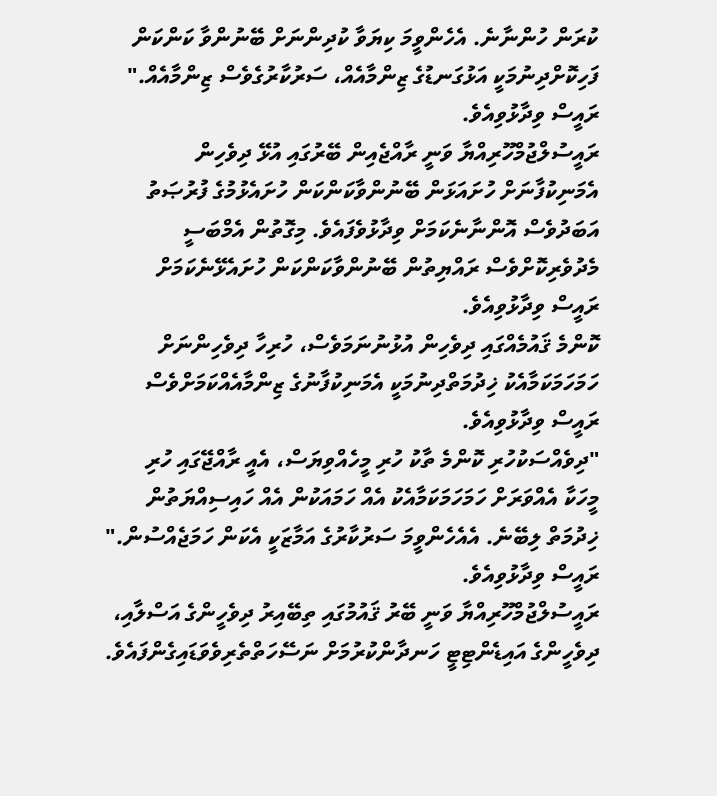ކުރަން ހުންނާނެ. އެހެންވީމަ ކިޔަވާ ކުދިންނަށް ބޭނުންވާ ކަންކަން ފަހިކޮށްދިނުމަކީ އަޅުގަނޑުގެ ޒިންމާއެއް، ސަރުކާރުގެވެސް ޒިންމާއެއް." ރައީސް ވިދާޅުވިއެވެ.
ރައީސުލްޖުމްހޫރިއްޔާ ވަނީ ރާއްޖެއިން ބޭރުގައި އުޅޭ ދިވެހިން އެމަނިކުފާނަށް ހުށައަޅަން ބޭނުންވާކަންކަން ހުށައެޅުމުގެ ފުރުޞަތު އަބަދުވެސް އޮންނާނެކަމަށް ވިދާޅުވެފައެވެ. މިގޮތުން އެމްބަސީ މެދުވެރިކޮށްވެސް ރައްޔިތުން ބޭނުންވާކަންކަން ހުށައެޅޭނެކަމަށް ރައީސް ވިދާޅުވިއެވެ.
ކޮންމެ ޤައުމެއްގައި ދިވެހިން އުޅުނުނަމަވެސް، ހުރިހާ ދިވެހިންނަށް ހަމަހަމަކަމާއެކު ޚިދުމަތްދިނުމަކީ އެމަނިކުފާނުގެ ޒިންމާއެއްކަމަށްވެސް ރައީސް ވިދާޅުވިއެވެ.
"ދިވެއްސަކުހުރި ކޮންމެ ތާކު ހުރި މީހެއްވިޔަސް، އެއީ ރާއްޖޭގައި ހުރި މީހަކާ އެއްވަރަށް ހަމަހަމަކަމާއެކު އެއް ހަމައަކުން އެއް ހައިސިއްޔަތުން ޚިދުމަތް ލިބޭނެ. އެއެހެންވީމަ ސަރުކާރުގެ އަމާޒަކީ އެކަން ހަމަޖެއްސުން." ރައީސް ވިދާޅުވިއެވެ.
ރައީސުލްޖުމްހޫރިއްޔާ ވަނީ ބޭރު ޤައުމުގައި ތިބޭއިރު ދިވެހީންގެ އަސްލާއި، ދިވެހީންގެ އައިޑެންޓިޓީ ހަނދާންކުރުމަށް ނަސޭހަތްތެރިވެވަޑައިގެންފައެވެ.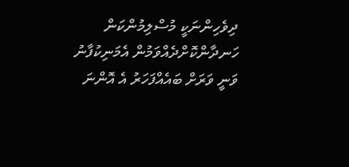ދިވެހިންނަކީ މުސްލިމުންކަން ހަނދާންކޮށްދެއްވަމުން އެމަނިކުފާނު ވަނީ ވަރަށް ބައެއްފަހަރު އެ އޮންނަ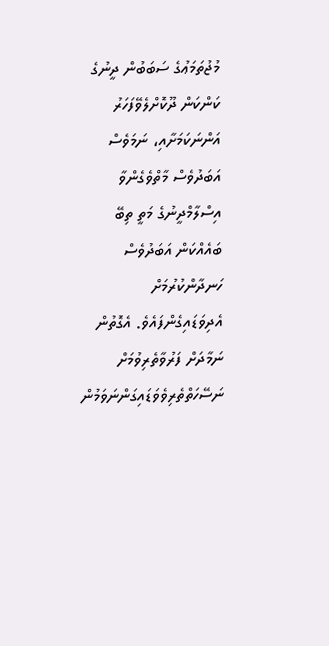މުޖުތަމަޢުގެ ސަބަބުން ދީނުގެ ކަންކަން ދޫކޮށްލެވޭފަހަރު އަންނަކަމަށާއި، ނަމަވެސް އަބަދުވެސް މާތްވެގެންވާ އިސްލާމްދީނުގެ މަތީ ތިބޭ ބައެއްކަން އަބަދުވެސް ހަނދާންކުރުމަށް އެދިވަޑައިގެންފައެވެ. އެގޮތުން ނަމާދަށް ފަރުވާތެރިވުމަށް ނަސޭހަތްތެރިވެވަޑައިގަންނަވަމުން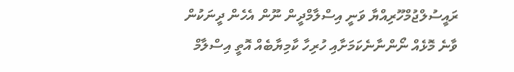ރައީސުލްޖުމްހޫރިއްޔާ ވަނީ އިސްލާމްދީން ނޫން އެހެން ދީނަކުން ވާނެ މޮޅެއް ނޯންނާނެކަމަށާއި ހުރިހާ ކާމިޔާބެއް އޮތީ އިސްލާމް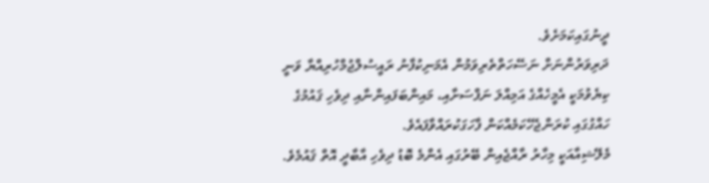ދީނުގައިކަމަށެވެ.
ދަރިވަރުންނަށް ނަސޭހަތްތެރިވަމުން އެމަނިކުފާނު ރައީސުލްޖުމްހުރިއްޔާ ވަނީ ކިޔެވުމަކީ އެމީހެއްގެ އަމިއްލަ ނަފްސަށާއި، މައިންބަފައިންނާއި ދިވެހި ޤައުމުގެ ހައްގުގައި ކުރަންޖެހޭކަމެއްކަން ފާހަގަކުރައްވާފައެވެ.
މެލޭޝިއާއަކީ މިހާރު ރާއްޖެއިން ބޭރުގައި އެންމެ ބޮޑު ދިވެހި އާބާދީ އޮތް ޤައުމެވެ.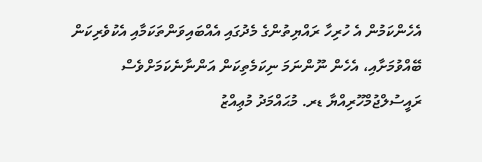އެހެންކަމުން އެ ހުރިހާ ރައްޔިތުންގެ މެދުގައި އެއްބައިވަންތަކަމާއި އެކުވެރިކަން ބޭއްވުމަށާއި، އެހެން ނޫންނަމަ ނިކަމެތިކަން އަންނާނެކަމަށްވެސް ރައީސުލްޖުމްހޫރިއްޔާ ޑރ. މުޙައްމަދު މުޢިއްޒު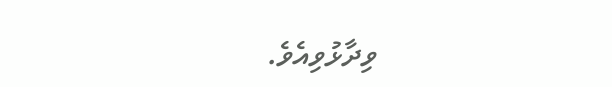ވިދާޅުވިއެވެ.